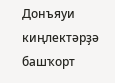Донъяуи киңлектәрҙә башҡорт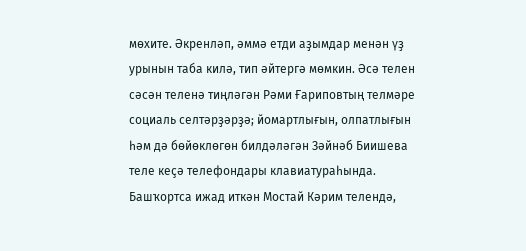мөхите. Әкренләп, әммә етди аҙымдар менән үҙ урынын таба килә, тип әйтергә мөмкин. Әсә телен сәсән теленә тиңләгән Рәми Ғариповтың телмәре социаль селтәрҙәрҙә; йомартлығын, олпатлығын һәм дә бөйөклөгөн билдәләгән Зәйнәб Биишева теле кеҫә телефондары клавиатураһында. Башҡортса ижад иткән Мостай Кәрим телендә,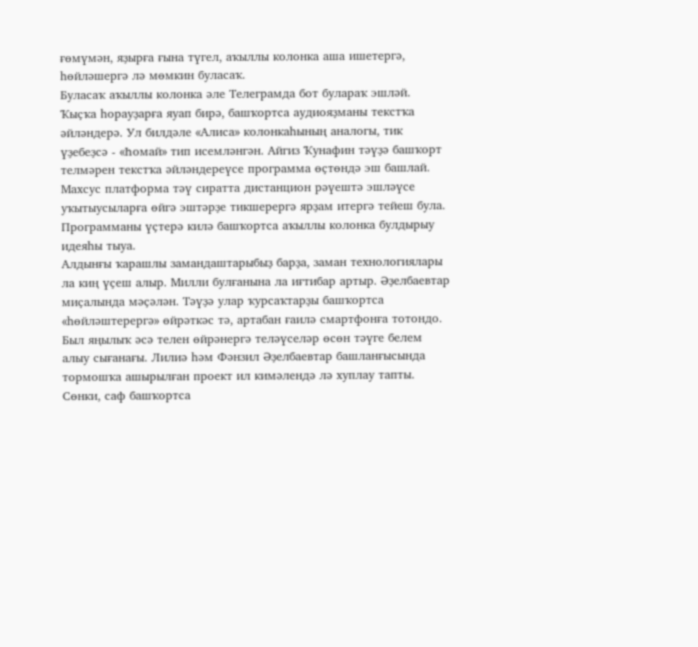ғөмүмән, яҙырға ғына түгел, аҡыллы колонка аша ишетергә, һөйләшергә лә мөмкин буласаҡ.
Буласаҡ аҡыллы колонка әле Телеграмда бот булараҡ эшләй. Ҡыҫҡа һорауҙарға яуап бирә, башҡортса аудиояҙманы текстҡа әйләндерә. Ул билдәле «Алиса» колонкаһының аналогы, тик үҙебеҙсә - «Һомай» тип исемләнгән. Айгиз Ҡунафин тәүҙә башҡорт телмәрен текстҡа әйләндереүсе программа өҫтөндә эш башлай. Махсус платформа тәү сиратта дистанцион рәүештә эшләүсе уҡытыусыларға өйгә эштәрҙе тикшерергә ярҙам итергә тейеш була. Программаны үҫтерә килә башҡортса аҡыллы колонка булдырыу идеяһы тыуа.
Алдынғы ҡарашлы замандаштарыбыҙ барҙа, заман технологиялары ла киң үҫеш алыр. Милли булғанына ла иғтибар артыр. Әҙелбаевтар миҫалында мәҫәлән. Тәүҙә улар ҡурсаҡтарҙы башҡортса «һөйләштерергә» өйрәткәс тә, артабан ғаилә смартфонға тотондо.
Был яңылыҡ әсә телен өйрәнергә теләүселәр өсөн тәүге белем алыу сығанағы. Лилиә һәм Фәнзил Әҙелбаевтар башланғысында тормошҡа ашырылған проект ил кимәлендә лә хуплау тапты. Сөнки, саф башҡортса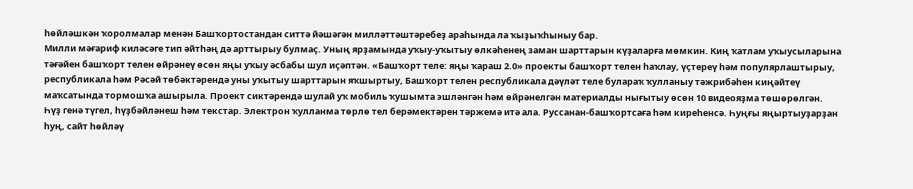һөйләшкән ҡоролмалар менән Башҡортостандан ситтә йәшәгән милләттәштәребеҙ араһында ла ҡыҙыҡһыныу бар.
Милли мәғариф киләсәге тип әйтһәң дә арттырыу булмаҫ. Уның ярҙамында уҡыу-уҡытыу өлкәһенең заман шарттарын күҙаларға мөмкин. Киң ҡатлам уҡыусыларына тәғәйен башҡорт телен өйрәнеү өсөн яңы уҡыу әсбабы шул иҫәптән. «Башҡорт теле: яңы ҡараш 2.0» проекты башҡорт телен һаҡлау, үҫтереү һәм популярлаштырыу, республикала һәм Рәсәй төбәктәрендә уны уҡытыу шарттарын яҡшыртыу, Башҡорт телен республикала дәүләт теле булараҡ ҡулланыу тәжрибәһен киңәйтеү маҡсатында тормошҡа ашырыла. Проект сиктәрендә шулай уҡ мобиль ҡушымта эшләнгән һәм өйрәнелгән материалды нығытыу өсөн 10 видеояҙма төшөрөлгән.
Һүҙ генә түгел, һүҙбәйләнеш һәм текстар. Электрон ҡулланма төрлө тел берәмектәрен тәржемә итә ала. Руссанан-башҡортсаға һәм киреһенсә. Һуңғы яңыртыуҙарҙан һуң, сайт һөйләү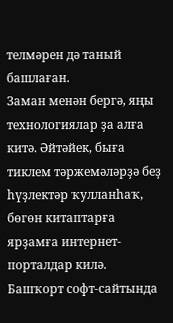телмәрен дә таный башлаған.
Заман менән бергә, яңы технологиялар ҙа алға китә. Әйтәйек, быға тиклем тәржемәләрҙә беҙ һүҙлектәр ҡулланһаҡ, бөгөн китаптарға ярҙамға интернет-порталдар килә. Башҡорт софт-сайтында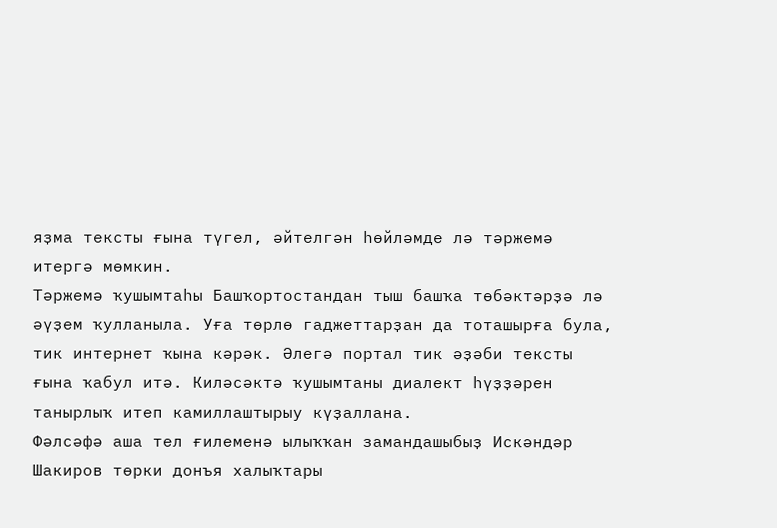яҙма тексты ғына түгел, әйтелгән һөйләмде лә тәржемә итергә мөмкин.
Тәржемә ҡушымтаһы Башҡортостандан тыш башҡа төбәктәрҙә лә әүҙем ҡулланыла. Уға төрлө гаджеттарҙан да тоташырға була, тик интернет ҡына кәрәк. Әлегә портал тик әҙәби тексты ғына ҡабул итә. Киләсәктә ҡушымтаны диалект һүҙҙәрен танырлыҡ итеп камиллаштырыу күҙаллана.
Фәлсәфә аша тел ғилеменә ылыҡҡан замандашыбыҙ Искәндәр Шакиров төрки донъя халыҡтары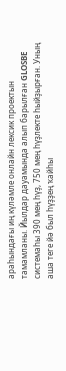араһындағы иң күләмле онлайн лексик проектын тамамланы. Йылдар дауамында алып барылған GLOSBE системаһы 390 мең һүҙ, 750 мең һүҙлекте һыйҙырған. Уның аша теге йә был һүҙҙең ҡайһы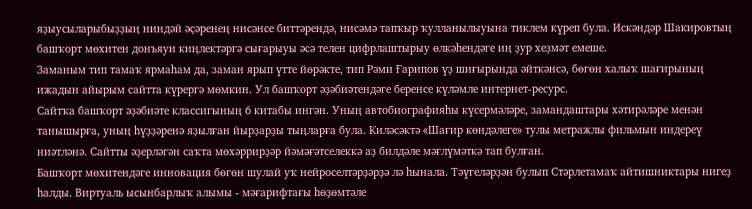яҙыусыларыбыҙҙың ниндәй әҫәренең нисәнсе биттәрендә, нисәмә тапҡыр ҡулланылыуына тиклем күреп була. Искәндәр Шакировтың башҡорт мөхитен донъяуи киңлектәргә сығарыуы әсә телен цифрлаштырыу өлкәһендәге иң ҙур хеҙмәт емеше.
Заманым тип тамаҡ ярмаһам да, заман ярып үтте йөрәкте, тип Рәми Ғарипов үҙ шиғырында әйткәнсә, бөгөн халыҡ шағирының ижадын айырым сайтта күрергә мөмкин. Ул башҡорт әҙәбиәтендәге беренсе күләмле интернет-ресурс.
Сайтҡа башҡорт әҙәбиәте классигының 6 китабы ингән. Уның автобиографияһы күсермәләре, замандаштары хәтирәләре менән танышырға, уның һүҙҙәренә яҙылған йырҙарҙы тыңларға була. Киләсәктә «Шағир көндәлеге» тулы метражлы фильмын индереү ниәтләнә. Сайтты әҙерләгән саҡта мөхәррирҙәр йәмәғәтселеккә аҙ билдәле мәғлүмәткә тап булған.
Башҡорт мөхитендәге инновация бөгөн шулай уҡ нейроселтәрҙәрҙә лә һынала. Тәүгеләрҙән булып Стәрлетамаҡ айтишниктары нигеҙ һалды. Виртуаль ысынбарлыҡ алымы - мәғарифтағы һөҙөмтәле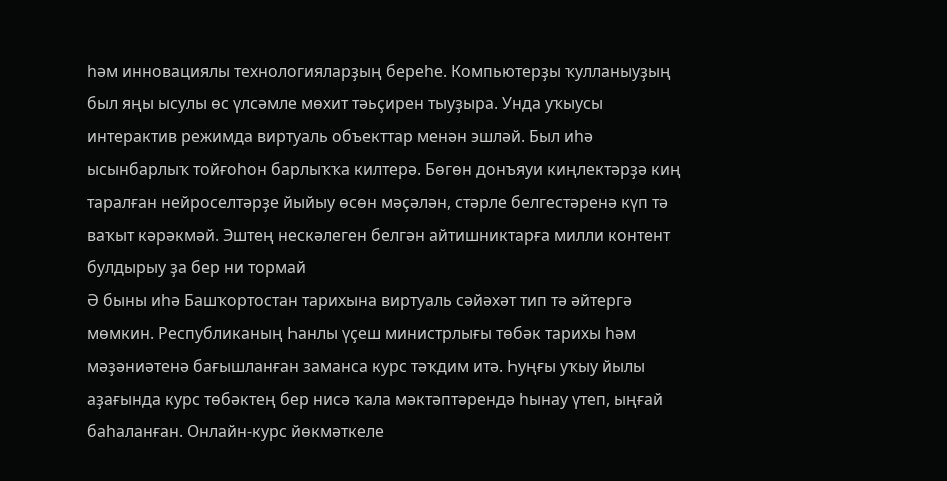һәм инновациялы технологияларҙың береһе. Компьютерҙы ҡулланыуҙың был яңы ысулы өс үлсәмле мөхит тәьҫирен тыуҙыра. Унда уҡыусы интерактив режимда виртуаль объекттар менән эшләй. Был иһә ысынбарлыҡ тойғоһон барлыҡҡа килтерә. Бөгөн донъяуи киңлектәрҙә киң таралған нейроселтәрҙе йыйыу өсөн мәҫәлән, стәрле белгестәренә күп тә ваҡыт кәрәкмәй. Эштең нескәлеген белгән айтишниктарға милли контент булдырыу ҙа бер ни тормай
Ә быны иһә Башҡортостан тарихына виртуаль сәйәхәт тип тә әйтергә мөмкин. Республиканың Һанлы үҫеш министрлығы төбәк тарихы һәм мәҙәниәтенә бағышланған заманса курс тәҡдим итә. Һуңғы уҡыу йылы аҙағында курс төбәктең бер нисә ҡала мәктәптәрендә һынау үтеп, ыңғай баһаланған. Онлайн-курс йөкмәткеле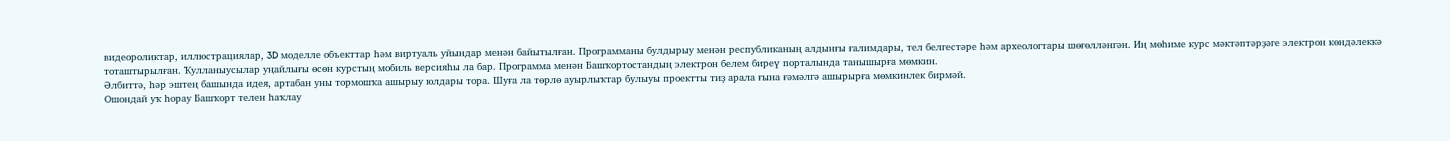видеороликтар, иллюстрациялар, 3D моделле объекттар һәм виртуаль уйындар менән байытылған. Программаны булдырыу менән республиканың алдынғы ғалимдары, тел белгестәре һәм археологтары шөғөлләнгән. Иң мөһиме курс мәктәптәрҙәге электрон көндәлеккә тоташтырылған. Ҡулланыусылар уңайлығы өсөн курстың мобиль версияһы ла бар. Программа менән Башҡортостандың электрон белем биреү порталында танышырға мөмкин.
Әлбиттә, һәр эштең башында идея, артабан уны тормошҡа ашырыу юлдары тора. Шуға ла төрлө ауырлыҡтар булыуы проектты тиҙ арала ғына ғәмәлгә ашырырға мөмкинлек бирмәй.
Ошондай уҡ һорау Башҡорт телен һаҡлау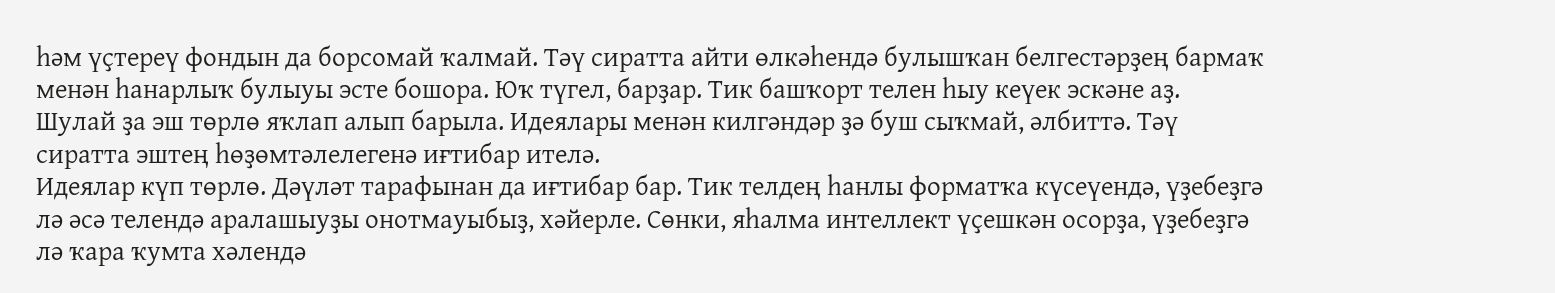һәм үҫтереү фондын да борсомай ҡалмай. Тәү сиратта айти өлкәһендә булышҡан белгестәрҙең бармаҡ менән һанарлыҡ булыуы эсте бошора. Юҡ түгел, барҙар. Тик башҡорт телен һыу кеүек эскәне аҙ.
Шулай ҙа эш төрлө яҡлап алып барыла. Идеялары менән килгәндәр ҙә буш сыҡмай, әлбиттә. Тәү сиратта эштең һөҙөмтәлелегенә иғтибар ителә.
Идеялар күп төрлө. Дәүләт тарафынан да иғтибар бар. Тик телдең һанлы форматҡа күсеүендә, үҙебеҙгә лә әсә телендә аралашыуҙы онотмауыбыҙ, хәйерле. Сөнки, яһалма интеллект үҫешкән осорҙа, үҙебеҙгә лә ҡара ҡумта хәлендә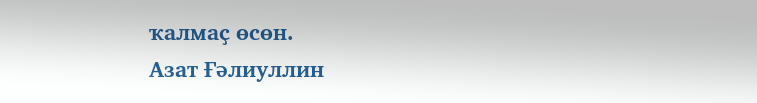ҡалмаҫ өсөн.
Азат Ғәлиуллин